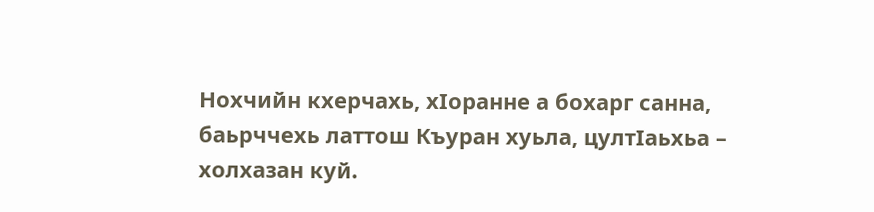Нохчийн кхерчахь, хIоранне а бохарг санна, баьрччехь латтош Къуран хуьла, цултIаьхьа – холхазан куй.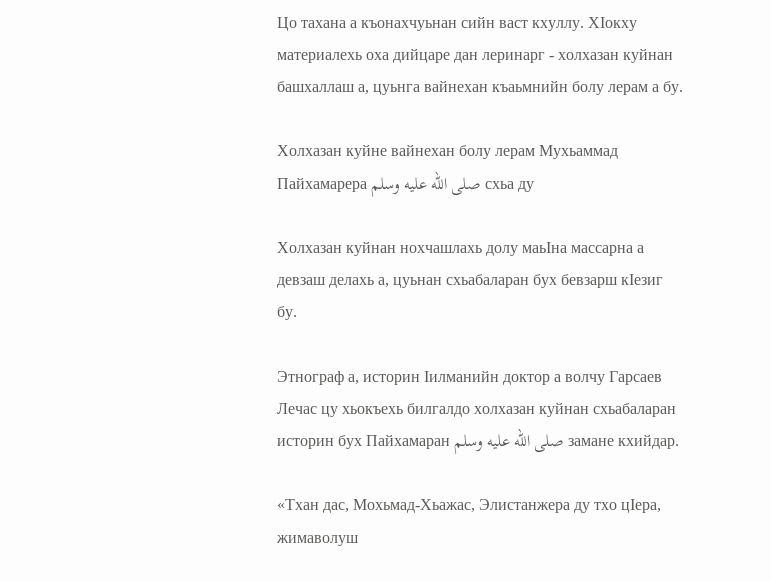Цо тахана а къонахчуьнан сийн васт кхуллу. ХIoкху материалехь оха дийцаре дан леринарг - холхазан куйнан башхаллаш а, цуьнга вайнехан къаьмнийн болу лерам а бу.

Холхазан куйне вайнехан болу лерам Мухьаммад Пайхамарера صلى الله عليه وسلم схьа ду

Холхазан куйнан нохчашлахь долу маьIна массарна а девзаш делахь а, цуьнан схьабаларан бух бевзарш кIезиг бу.

Этнограф а, историн Iилманийн доктор а волчу Гарсаев Лечас цу хьокъехь билгалдо холхазан куйнан схьабаларан историн бух Пайхамаран صلى الله عليه وسلم замане кхийдар.

«Тхан дас, Мохьмад-Хьажас, Элистанжера ду тхо цIера, жимаволуш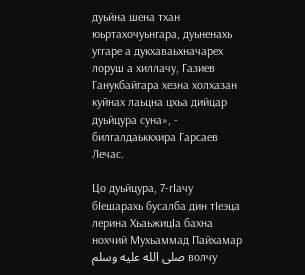дуьйна шена тхан юьртахочуьнгара, дуьненахь уггаре а дукхаваьхначарех лоруш а хиллачу, Газиев Ганукбайгара хезна холхазан куйнах лаьцна цхьа дийцар дуьйцура суна», - билгалдаьккхира Гарсаев Лечас.

Цо дуьйцура, 7-гIачу бIешарахь бусалба дин тIеэца лерина ХьаьжицIа бахна нохчий Мухьаммад Пайхамар صلى الله عليه وسلم волчу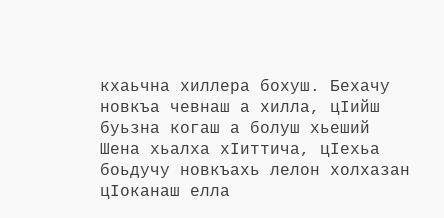кхаьчна хиллера бохуш. Бехачу новкъа чевнаш а хилла, цIийш буьзна когаш а болуш хьеший Шена хьалха хIиттича, цIехьа боьдучу новкъахь лелон холхазан цIоканаш елла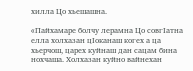хилла Цо хьешашна.

«Пайхамаре болчу лерамна Цо совгIатна елла холхазан цIоканаш когех а ца хьерчош, царех куйнаш дан сацам бина нохчаша. Холхазан куйно вайнехан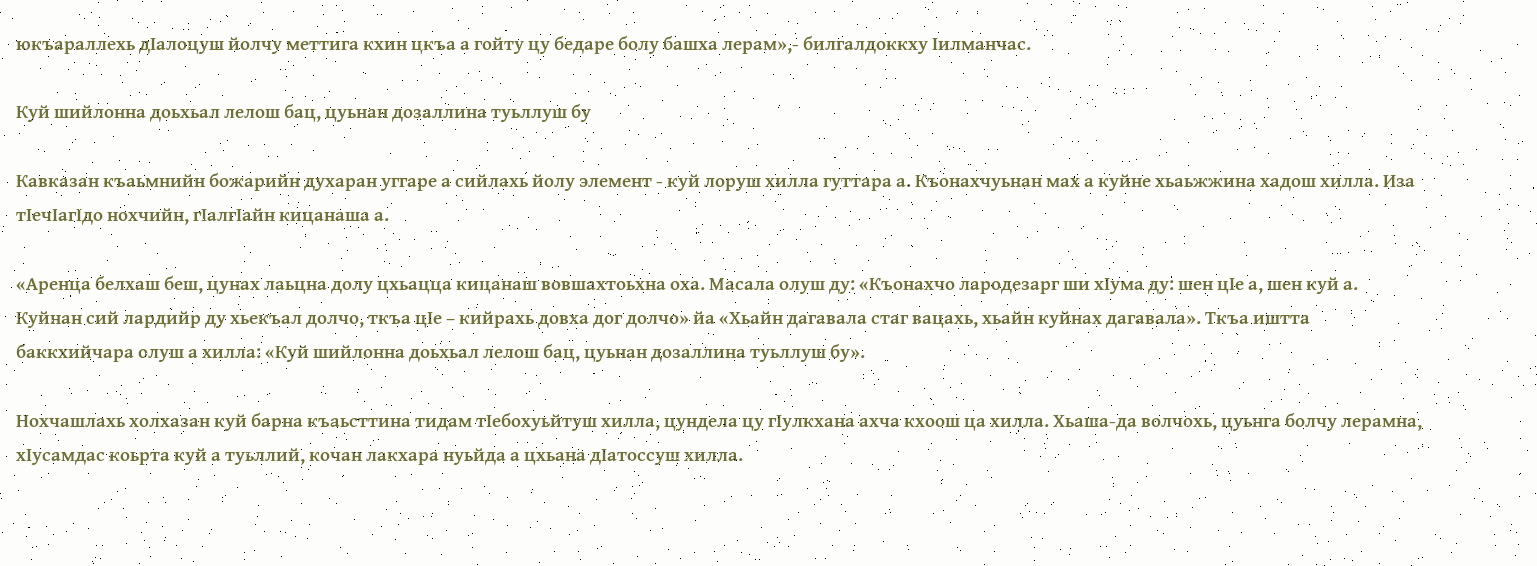юкъараллехь дIалоцуш йолчу меттига кхин цкъа а гойту цу бедаре болу башха лерам»,- билгалдоккху Iилманчас.

Куй шийлонна доьхьал лелош бац, цуьнан дозаллина туьллуш бу

Кавказан къаьмнийн божарийн духаран уггаре а сийлахь йолу элемент - куй лоруш хилла гуттара а. Къонахчуьнан мах а куйне хьаьжжина хадош хилла. Иза тIечIагIдо нохчийн, гIалгIайн кицанаша а.

«Аренца белхаш беш, цунах лаьцна долу цхьацца кицанаш вовшахтоьхна оха. Масала олуш ду: «Къонахчо лародезарг ши хIума ду: шен цIе а, шен куй а. Куйнан сий лардийр ду хьекъал долчо, ткъа цIе – кийрахь довха дог долчо» йа «Хьайн дагавала стаг вацахь, хьайн куйнах дагавала». Ткъа иштта баккхийчара олуш а хилла: «Куй шийлонна доьхьал лелош бац, цуьнан дозаллина туьллуш бу».

Нохчашлахь холхазан куй барна къаьсттина тидам тIебохуьйтуш хилла, цундела цу гIулкхана ахча кхоош ца хилла. Хьаша-да волчохь, цуьнга болчу лерамна, хIусамдас коьрта куй а туьллий, кочан лакхара нуьйда а цхьана дIатоссуш хилла.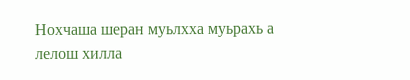Нохчаша шеран муьлхха муьрахь а лелош хилла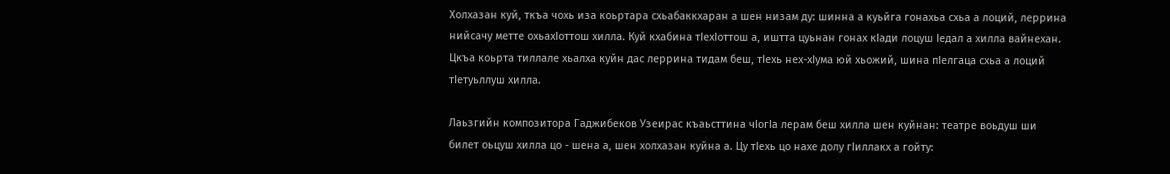Холхазан куй, ткъа чохь иза коьртара схьабаккхаран а шен низам ду: шинна а куьйга гонахьа схьа а лоций, леррина нийсачу метте охьахIоттош хилла. Куй кхабина тIехIоттош а, иштта цуьнан гонах кIади лоцуш Iедал а хилла вайнехан. Цкъа коьрта тиллале хьалха куйн дас леррина тидам беш, тIехь нех-хIума юй хьожий, шина пIелгаца схьа а лоций тIетуьллуш хилла.

Лаьзгийн композитора Гаджибеков Узеирас къаьсттина чIогIa лерам беш хилла шен куйнан: театре воьдуш ши билет оьцуш хилла цо - шена а, шен холхазан куйна а. Цу тIехь цо нахе долу гIиллакх а гойту: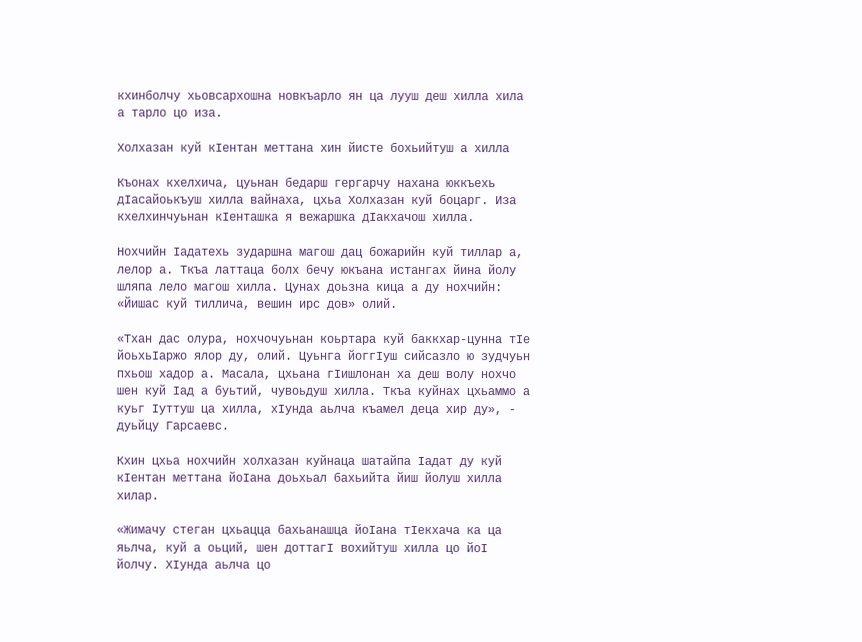кхинболчу хьовсархошна новкъарло ян ца лууш деш хилла хила а тарло цо иза.

Холхазан куй кIентан меттана хин йисте бохьийтуш а хилла

Къонах кхелхича, цуьнан бедарш гергарчу нахана юккъехь дIасайоькъуш хилла вайнаха, цхьа Холхазан куй боцарг. Иза кхелхинчуьнан кIенташка я вежаршка дIакхачош хилла.

Нохчийн Iадатехь зударшна магош дац божарийн куй тиллар а, лелор а. Ткъа латтаца болх бечу юкъана истангах йина йолу шляпа лело магош хилла. Цунах доьзна кица а ду нохчийн: «Йишас куй тиллича, вешин ирс дов» олий.

«Тхан дас олура, нохчочуьнан коьртара куй баккхар-цунна тIе йоьхьIаржо ялор ду, олий. Цуьнга йоггIуш сийсазло ю зудчуьн пхьош хадор а. Масала, цхьана гIишлонан ха деш волу нохчо шен куй Iад а буьтий, чувоьдуш хилла. Ткъа куйнах цхьаммо а куьг Iуттуш ца хилла, хIунда аьлча къамел деца хир ду», - дуьйцу Гарсаевс.

Кхин цхьа нохчийн холхазан куйнаца шатайпа Iадат ду куй кIентан меттана йоIана доьхьал бахьийта йиш йолуш хилла хилар.

«Жимачу стеган цхьацца бахьанашца йоIана тIекхача ка ца яьлча, куй а оьций, шен доттагI вохийтуш хилла цо йоI йолчу. ХIунда аьлча цо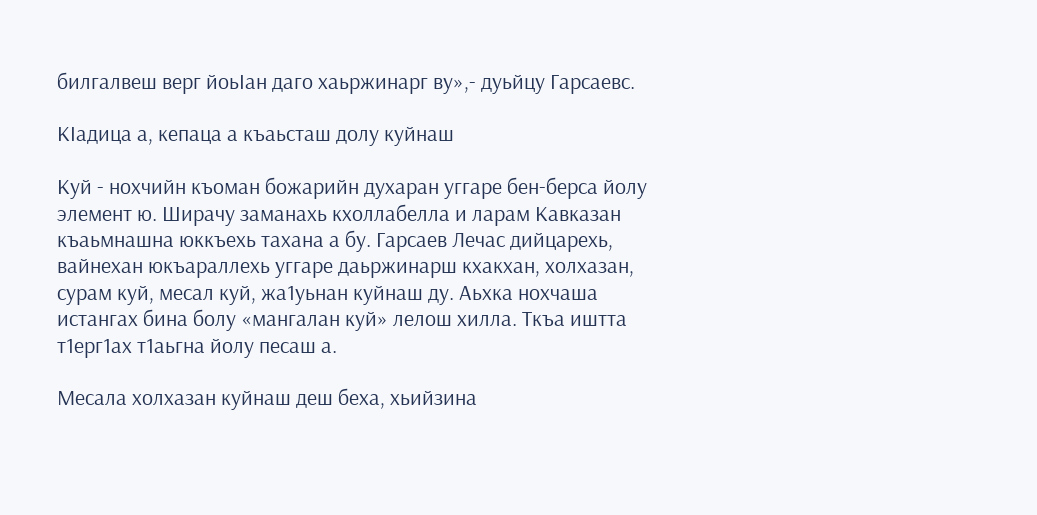билгалвеш верг йоьIан даго хаьржинарг ву»,- дуьйцу Гарсаевс.

КIадица а, кепаца а къаьсташ долу куйнаш

Куй - нохчийн къоман божарийн духаран уггаре бен-берса йолу элемент ю. Ширачу заманахь кхоллабелла и ларам Кавказан къаьмнашна юккъехь тахана а бу. Гарсаев Лечас дийцарехь, вайнехан юкъараллехь уггаре даьржинарш кхакхан, холхазан, сурам куй, месал куй, жа1уьнан куйнаш ду. Аьхка нохчаша истангах бина болу «мангалан куй» лелош хилла. Ткъа иштта т1ерг1ах т1аьгна йолу песаш а.

Месала холхазан куйнаш деш беха, хьийзина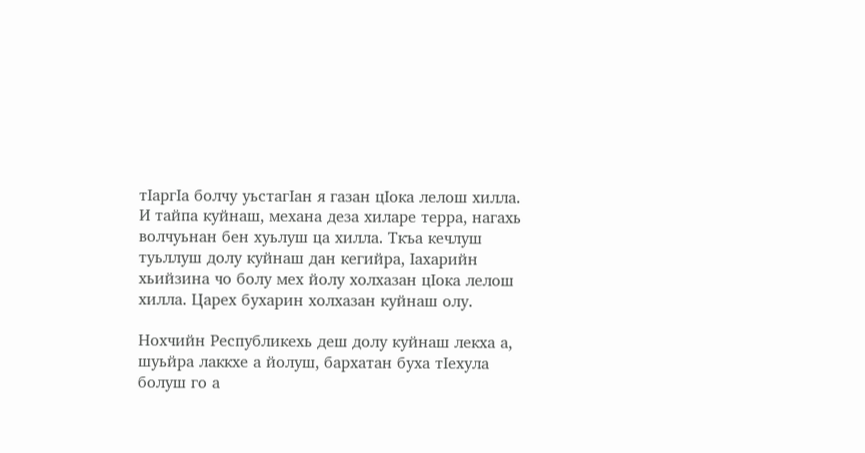тIаргIа болчу уьстагIан я газан цIока лелош хилла. И тайпа куйнаш, механа деза хиларе терра, нагахь волчуьнан бен хуьлуш ца хилла. Ткъа кечлуш туьллуш долу куйнаш дан кегийра, Iахарийн хьийзина чо болу мех йолу холхазан цIока лелош хилла. Царех бухарин холхазан куйнаш олу.

Нохчийн Республикехь деш долу куйнаш лекха а, шуьйра лаккхе а йолуш, бархатан буха тIехула болуш го а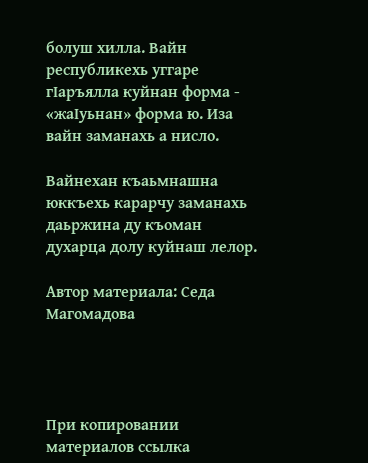болуш хилла. Вайн республикехь уггаре гIаръялла куйнан форма - «жаIуьнан» форма ю. Иза вайн заманахь а нисло.

Вайнехан къаьмнашна юккъехь карарчу заманахь даьржина ду къоман духарца долу куйнаш лелор.

Автор материала: Седа Магомадова




При копировании материалов ссылка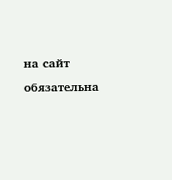на сайт обязательна